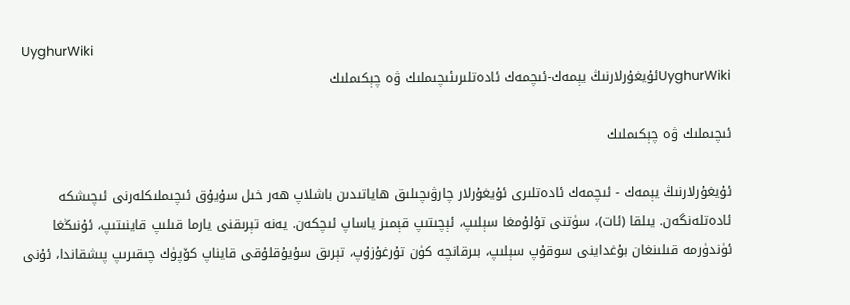UyghurWiki
UyghurWikiئۇيغۇرلارنىڭ يېمەك-ئىچمەك ئادەتلىرىئىچىملىك ۋە چېكىملىك

ئىچىملىك ۋە چېكىملىك

ئۇيغۇرلارنىڭ يېمەك - ئىچمەك ئادەتلىرى ئۇيغۇرلار چارۋىچىلىق ھاياتىدىن باشلاپ ھەر خىل سۇيۇق ئىچىملىكلەرنى ئىچىشكە ئادەتلەنگەن. يىلقا (ئات)، سۈتنى تۇلۇمغا سېلىپ، ئېچىتىپ قېمىز ياساپ ئىچكەن. يەنە تېرىقنى يارما قىلىپ قاينىتىپ، ئۇنىڭغا ئۈندۈرمە قىلىنغان بۇغداينى سوقۇپ سېلىپ، بىرقانچە كۈن تۇرغۇزۇپ، تېرىق سۇيۇقلۇقى قايناپ كۆپۈك چىقىرىپ پىشقاندا، ئۇنى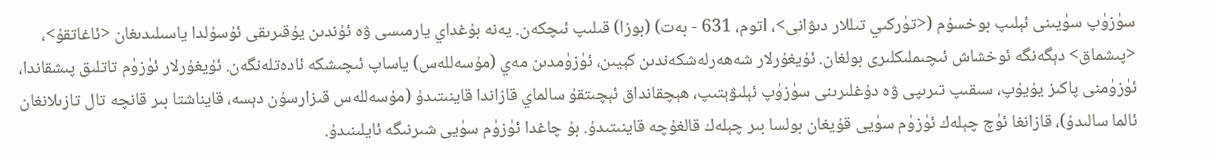سۈزۈپ سۈيىنى ئېلىپ بوخسۇم (<تۈركىي تىللار دىۋانى>، Ⅰتوم، 631 - بەت) (بوزا) قىلىپ ئىچكەن. يەنە بۇغداي يارمىسى ۋە ئۇندىن يۇقىرىقى ئۇسۇلدا ياسىلىدىغان <ئاغاتقۇ>، <پىشماق> دېگەنگە ئوخشاش ئىچىملىكلىرى بولغان. ئۇيغۇرلار شەھەرلەشكەندىن كېيىن، ئۈزۈمدىن مەي (مۇسەللەس) ياساپ ئىچىشكە ئادەتلەنگەن. ئۇيغۇرلار ئۈزۈم تاتلىق پىشقاندا، ئۈزۈمنى پاكىز يۇيۇپ، سىقىپ تىرىپى ۋە دۇغلىرىنى سۈزۈپ ئېلىۋېتىپ، ھېچقانداق ئېچىتقۇ سالماي قازاندا قاينىتىدۇ (مۇسەللەس قىزارسۇن دېسە، قايناشتا بىر قانچە تال تازىلانغان ئالما سالىدۇ)، قازانغا ئۈچ چېلەك ئۈزۈم سۈيى قۇيغان بولسا بىر چېلەك قالغۇچە قاينىتىدۇ. بۇ چاغدا ئۈزۈم سۈيى شىرنىگە ئايلىنىدۇ.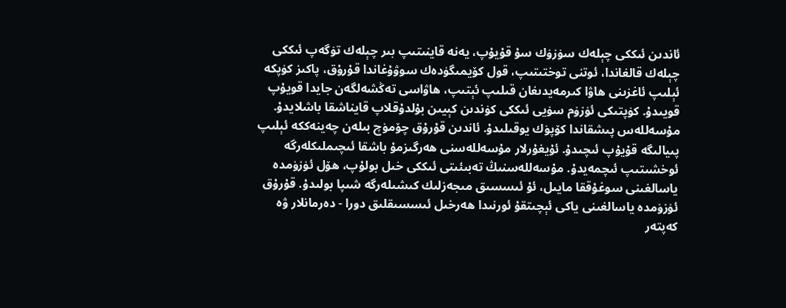ئاندىن ئىككى چېلەك سۈزۈك سۇ قۇيۇپ، يەنە قاينىتىپ بىر چېلەك تۈگەپ ئىككى چېلەك قالغاندا، ئوتنى توختىتىپ، قول كۆيمىگۈدەك سوۋۇغاندا قۇرۇق، پاكىز كۈپكە ئېلىپ ئاغزىنى ھاۋا كىرمەيدىغان قىلىپ ئېتىپ، ھاۋاسى تەڭشەلگەن جايدا قويۇپ قويىدۇ. كۈپتىكى ئۈزۈم سۈيى ئىككى كۈندىن كېيىن بۇلدۇقلاپ قايناشقا باشلايدۇ. مۇسەللەس پىشقاندا كۆپۈك يوقىلىدۇ. ئاندىن قۇرۇق چۆمۈچ بىلەن چەينەككە ئېلىپ پىيالىگە قۇيۇپ ئىچىدۇ. ئۇيغۇرلار مۇسەللەسنى ھەرگىزمۇ باشقا ئىچىملىكلەرگە ئوخشىتىپ ئىچمەيدۇ. مۇسەللەسنىڭ تەبىئىتى ئىككى خىل بولۇپ، ھۆل ئۈزۈمدە ياسالغىنى سوغۇققا مايىل، ئۇ ئىسسىق مىجەزلىك كىشىلەرگە شىپا بولىدۇ. قۇرۇق ئۈزۈمدە ياسالغىنى ياكى ئېچىتقۇ ئورنىدا ھەرخىل ئىسسىقلىق دورا - دەرمانلار ۋە كەپتەر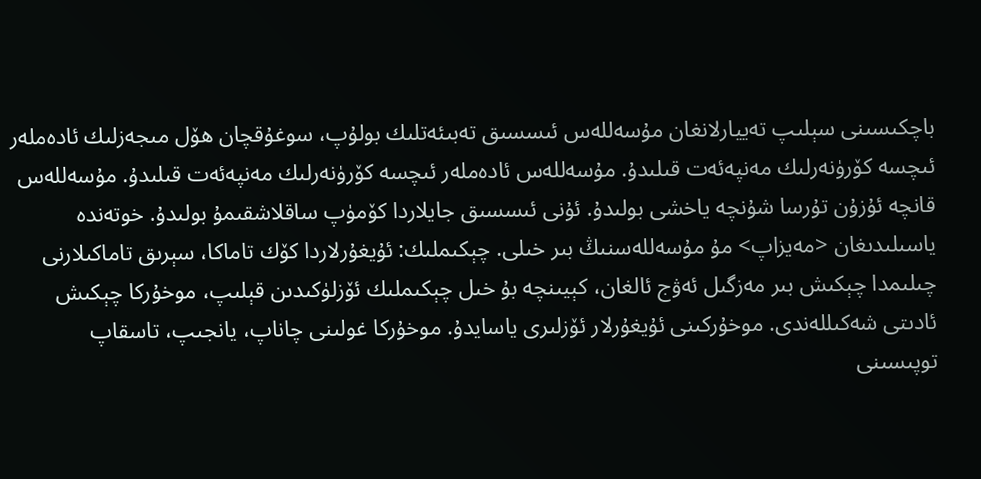باچكىسىنى سېلىپ تەييارلانغان مۇسەللەس ئىسسىق تەبىئەتلىك بولۇپ، سوغۇقچان ھۆل مىجەزلىك ئادەملەر ئىچسە كۆرۈنەرلىك مەنپەئەت قىلىدۇ. مۇسەللەس ئادەملەر ئىچسە كۆرۈنەرلىك مەنپەئەت قىلىدۇ. مۇسەللەس قانچە ئۇزۇن تۇرسا شۇنچە ياخشى بولىدۇ. ئۇنى ئىسسىق جايلاردا كۆمۈپ ساقلاشقىمۇ بولىدۇ. خوتەندە ياسىلىدىغان <مەيزاپ> مۇ مۇسەللەسنىڭ بىر خىلى. چېكىملىك: ئۇيغۇرلاردا كۆك تاماكا، سېرىق تاماكىلارنى چىلىمدا چېكىش بىر مەزگىل ئەۋج ئالغان، كېيىنچە بۇ خىل چېكىملىك ئۆزلۈكىدىن قېلىپ، موخۇركا چېكىش ئادىتى شەكىللەندى. موخۇركىنى ئۇيغۇرلار ئۆزلىرى ياسايدۇ. موخۇركا غولىنى چاناپ، يانجىپ، تاسقاپ توپىسىنى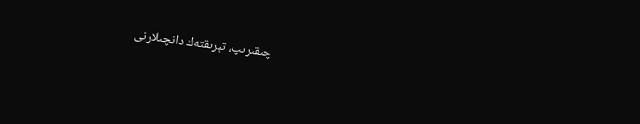چىقىرىپ، تېرىقتەك دانچىلارنى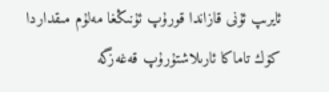ئايرىپ ئۇنى قازاندا قورۇپ ئۇنىڭغا مەلۇم مىقداردا كۆك تاماكا ئارىلاشتۇرۇپ قەغەزگە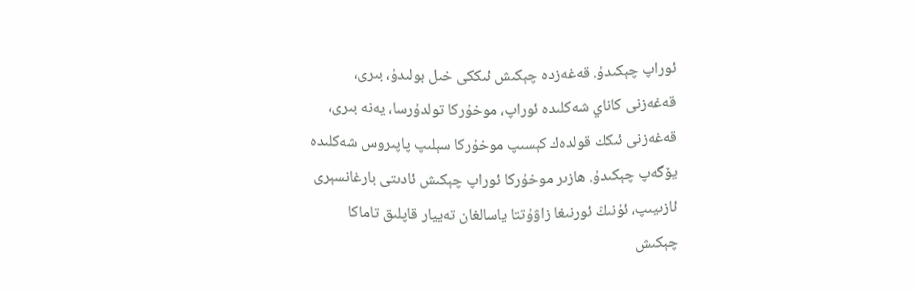ئوراپ چېكىدۇ. قەغەزدە چېكىش ئىككى خىل بولىدۇ، بىرى، قەغەزنى كاناي شەكلىدە ئوراپ، موخۇركا تولدۇرسا، يەنە بىرى، قەغەزنى ئىكك قولدەك كېسىپ موخۇركا سېلىپ پاپىروس شەكلىدە يۆگەپ چېكىدۇ. ھازىر موخۇركا ئوراپ چېكىش ئادىتى بارغانسېرى ئازىيىپ، ئۇنىڭ ئورنىغا زاۋۇتتا ياسالغان تەييار قاپلىق تاماكا چېكىش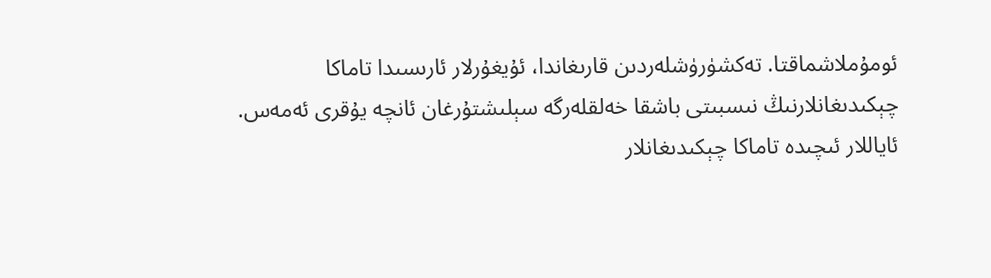ئومۇملاشماقتا. تەكشۈرۈشلەردىن قارىغاندا، ئۇيغۇرلار ئارىسىدا تاماكا چېكىدىغانلارنىڭ نىسبىتى باشقا خەلقلەرگە سېلىشتۇرغان ئانچە يۇقرى ئەمەس. ئاياللار ئىچىدە تاماكا چېكىدىغانلار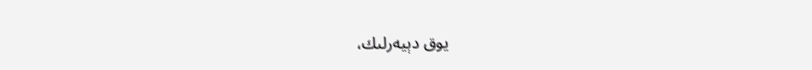يوق دېيەرلىك،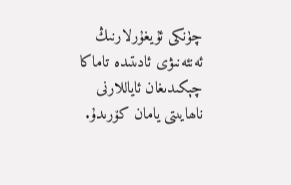چۈنكى ئۇيغۇرلارنىڭ ئەنئەنىۋى ئادىتىدە تاماكا چېكىدىغان ئاياللارنى ناھايىتى يامان كۆرىدۇ.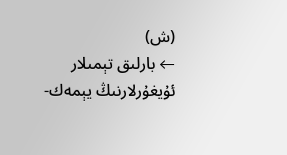(ش)
← بارلىق تېمىلار ئۇيغۇرلارنىڭ يېمەك-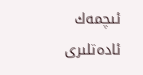ئىچمەك ئادەتلىرى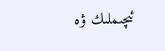ئىچىملىك ۋە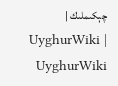چېكىملىك | UyghurWiki | UyghurWiki